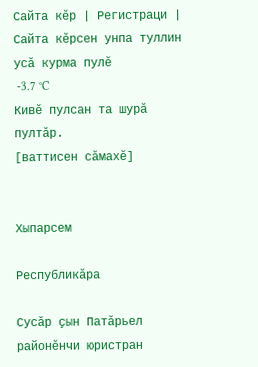Сайта кӗр | Регистраци | Сайта кӗрсен унпа туллин усӑ курма пулӗ
 -3.7 °C
Кивӗ пулсан та шурӑ пултӑр.
[ваттисен сӑмахӗ]


Хыпарсем

Республикӑра

Сусӑр ҫын Патӑрьел районӗнчи юристран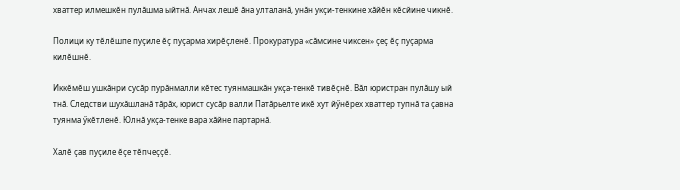хваттер илмешкӗн пулӑшма ыйтнӑ. Анчах лешӗ ӑна улталанӑ, унӑн укҫи-тенкине хӑйӗн кӗсйине чикнӗ.

Полици ку тӗлӗшпе пуҫиле ӗҫ пуҫарма хирӗҫленӗ. Прокуратура «сӑмсине чиксен» ҫеҫ ӗҫ пуҫарма килӗшнӗ.

Иккӗмӗш ушкӑнри сусӑр пурӑнмалли кӗтес туянмашкӑн укҫа-тенкӗ тивӗҫнӗ. Вӑл юристран пулӑшу ый тнӑ. Следстви шухӑшланӑ тӑрӑх, юрист сусӑр валли Патӑрьелте икӗ хут йӳнӗрех хваттер тупнӑ та ҫавна туянма ӳкӗтленӗ. Юлнӑ укҫа-тенке вара хӑйне партарнӑ.

Халӗ ҫав пуҫиле ӗҫе тӗпчеҫҫӗ.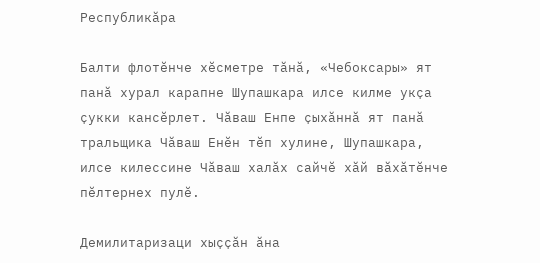Республикӑра

Балти флотӗнче хӗсметре тӑнӑ, «Чебоксары» ят панӑ хурал карапне Шупашкара илсе килме укҫа ҫукки кансӗрлет. Чӑваш Енпе ҫыхӑннӑ ят панӑ тральщика Чӑваш Енӗн тӗп хулине, Шупашкара, илсе килессине Чӑваш халӑх сайчӗ хӑй вӑхӑтӗнче пӗлтернех пулӗ.

Демилитаризаци хыҫҫӑн ӑна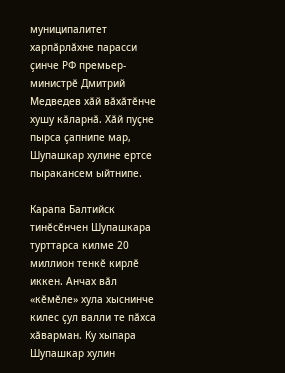муниципалитет харпӑрлӑхне парасси ҫинче РФ премьер-министрӗ Дмитрий Медведев хӑй вӑхӑтӗнче хушу кӑларнӑ. Хӑй пуҫне пырса ҫапнипе мар, Шупашкар хулине ертсе пыракансем ыйтнипе.

Карапа Балтийск тинӗсӗнчен Шупашкара турттарса килме 20 миллион тенкӗ кирлӗ иккен. Анчах вӑл «кӗмӗле» хула хыснинче килес ҫул валли те пӑхса хӑварман. Ку хыпара Шупашкар хулин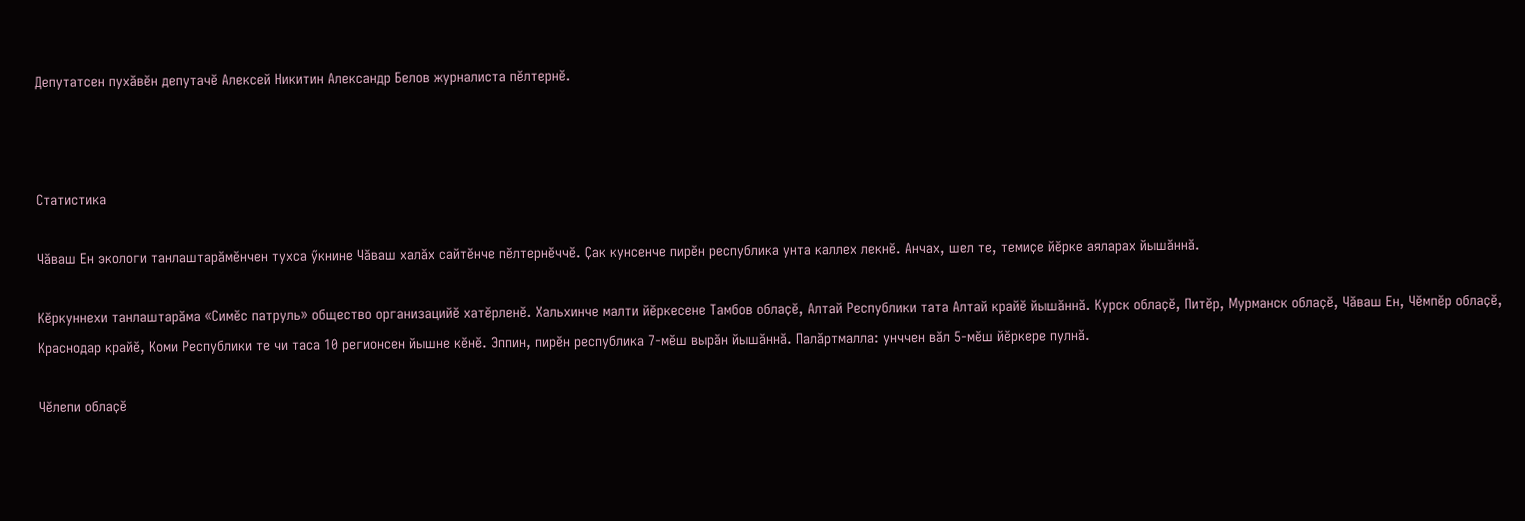Депутатсен пухӑвӗн депутачӗ Алексей Никитин Александр Белов журналиста пӗлтернӗ.



Статистика

Чӑваш Ен экологи танлаштарӑмӗнчен тухса ӳкнине Чӑваш халӑх сайтӗнче пӗлтернӗччӗ. Ҫак кунсенче пирӗн республика унта каллех лекнӗ. Анчах, шел те, темиҫе йӗрке аяларах йышӑннӑ.

Кӗркуннехи танлаштарӑма «Симӗс патруль» общество организацийӗ хатӗрленӗ. Хальхинче малти йӗркесене Тамбов облаҫӗ, Алтай Республики тата Алтай крайӗ йышӑннӑ. Курск облаҫӗ, Питӗр, Мурманск облаҫӗ, Чӑваш Ен, Чӗмпӗр облаҫӗ, Краснодар крайӗ, Коми Республики те чи таса 10 регионсен йышне кӗнӗ. Эппин, пирӗн республика 7-мӗш вырӑн йышӑннӑ. Палӑртмалла: унччен вӑл 5-мӗш йӗркере пулнӑ.

Чӗлепи облаҫӗ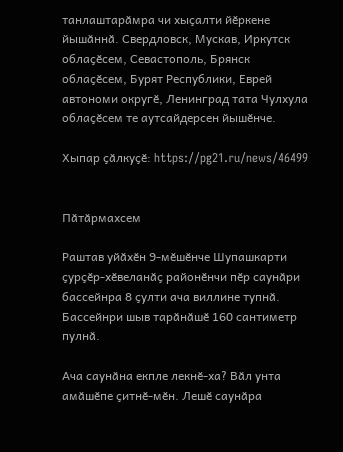танлаштарӑмра чи хыҫалти йӗркене йышӑннӑ. Свердловск, Мускав, Иркутск облаҫӗсем, Севастополь, Брянск облаҫӗсем, Бурят Республики, Еврей автономи округӗ, Ленинград тата Чулхула облаҫӗсем те аутсайдерсен йышӗнче.

Хыпар ҫӑлкуҫӗ: https://pg21.ru/news/46499


Пӑтӑрмахсем

Раштав уйӑхӗн 9-мӗшӗнче Шупашкарти ҫурҫӗр-хӗвеланӑҫ районӗнчи пӗр саунӑри бассейнра 8 ҫулти ача виллине тупнӑ. Бассейнри шыв тарӑнӑшӗ 160 сантиметр пулнӑ.

Ача саунӑна екпле лекнӗ-ха? Вӑл унта амӑшӗпе ҫитнӗ-мӗн. Лешӗ саунӑра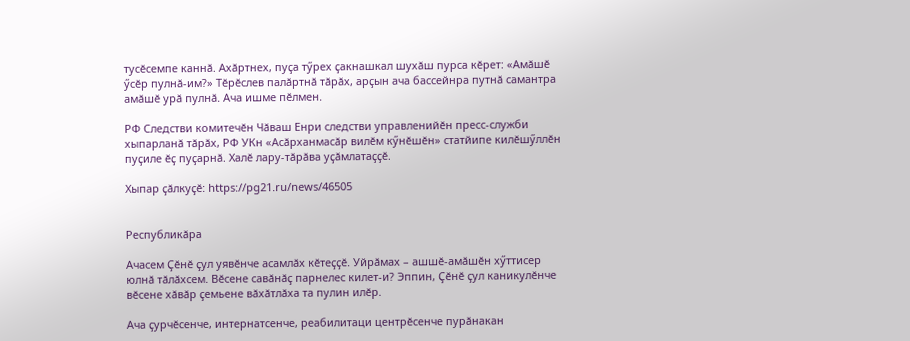тусӗсемпе каннӑ. Ахӑртнех, пуҫа тӳрех ҫакнашкал шухӑш пурса кӗрет: «Амӑшӗ ӳсӗр пулнӑ-им?» Тӗрӗслев палӑртнӑ тӑрӑх, арҫын ача бассейнра путнӑ самантра амӑшӗ урӑ пулнӑ. Ача ишме пӗлмен.

РФ Следстви комитечӗн Чӑваш Енри следстви управленийӗн пресс-служби хыпарланӑ тӑрӑх, РФ УКн «Асӑрханмасӑр вилӗм кӳнӗшӗн» статйипе килӗшӳллӗн пуҫиле ӗҫ пуҫарнӑ. Халӗ лару-тӑрӑва уҫӑмлатаҫҫӗ.

Хыпар ҫӑлкуҫӗ: https://pg21.ru/news/46505


Республикӑра

Ачасем Ҫӗнӗ ҫул уявӗнче асамлӑх кӗтеҫҫӗ. Уйрӑмах – ашшӗ-амӑшӗн хӳттисер юлнӑ тӑлӑхсем. Вӗсене савӑнӑҫ парнелес килет-и? Эппин, Ҫӗнӗ ҫул каникулӗнче вӗсене хӑвӑр ҫемьене вӑхӑтлӑха та пулин илӗр.

Ача ҫурчӗсенче, интернатсенче, реабилитаци центрӗсенче пурӑнакан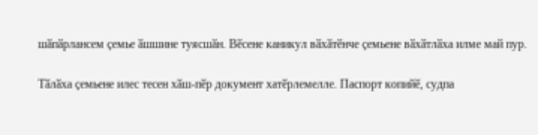шӑпӑрлансем ҫемье ӑшшине туясшӑн. Вӗсене каникул вӑхӑтӗнче ҫемьене вӑхӑтлӑха илме май пур.

Тӑлӑха ҫемьене илес тесен хӑш-пӗр документ хатӗрлемелле. Паспорт копийӗ, судпа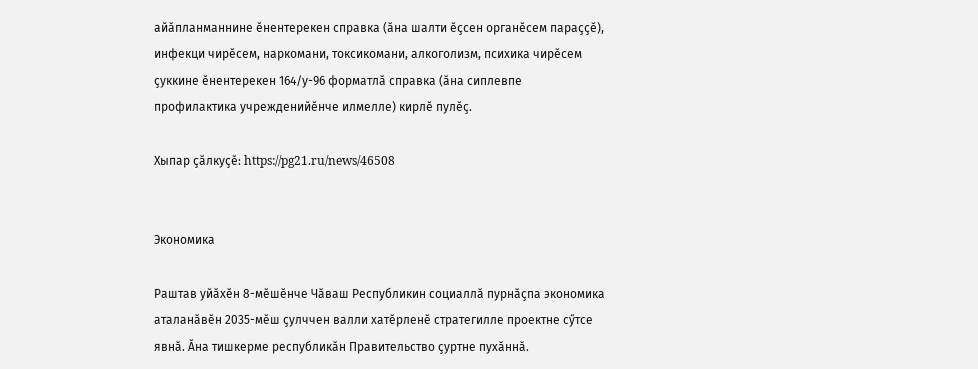айӑпланманнине ӗнентерекен справка (ӑна шалти ӗҫсен органӗсем параҫҫӗ), инфекци чирӗсем, наркомани, токсикомани, алкоголизм, психика чирӗсем ҫуккине ӗнентерекен 164/у-96 форматлӑ справка (ӑна сиплевпе профилактика учрежденийӗнче илмелле) кирлӗ пулӗҫ.

Хыпар ҫӑлкуҫӗ: https://pg21.ru/news/46508


Экономика

Раштав уйӑхӗн 8-мӗшӗнче Чӑваш Республикин социаллӑ пурнӑҫпа экономика аталанӑвӗн 2035-мӗш ҫулччен валли хатӗрленӗ стратегилле проектне сӳтсе явнӑ. Ӑна тишкерме республикӑн Правительство ҫуртне пухӑннӑ.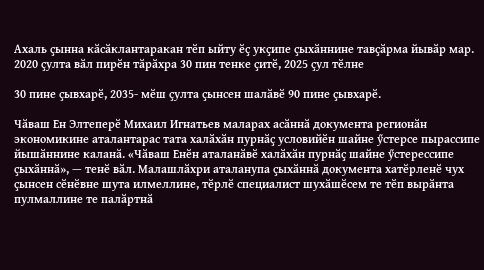Ахаль ҫынна кӑсӑклантаракан тӗп ыйту ӗҫ укҫипе ҫыхӑннине тавҫӑрма йывӑр мар. 2020 ҫулта вӑл пирӗн тӑрӑхра 30 пин тенке ҫитӗ, 2025 ҫул тӗлне

30 пине ҫывхарӗ, 2035- мӗш ҫулта ҫынсен шалӑвӗ 90 пине ҫывхарӗ.

Чӑваш Ен Элтеперӗ Михаил Игнатьев маларах асӑннӑ документа регионӑн экономикине аталантарас тата халӑхӑн пурнӑҫ условийӗн шайне ӳстерсе пырассипе йышӑннине каланӑ. «Чӑваш Енӗн аталанӑвӗ халӑхӑн пурнӑҫ шайне ӳстерессипе ҫыхӑннӑ», — тенӗ вӑл. Малашлӑхри аталанупа ҫыхӑннӑ документа хатӗрленӗ чух ҫынсен сӗнӗвне шута илмеллине, тӗрлӗ специалист шухӑшӗсем те тӗп вырӑнта пулмаллине те палӑртнӑ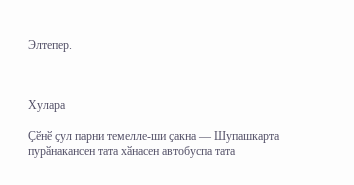Элтепер.



Хулара

Ҫӗнӗ ҫул парни темелле-ши ҫакна — Шупашкарта пурӑнакансен тата хӑнасен автобуспа тата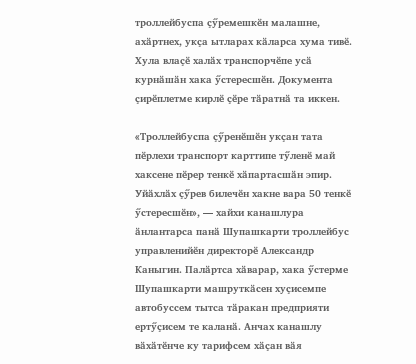троллейбуспа ҫӳремешкӗн малашне, ахӑртнех, укҫа ытларах кӑларса хума тивӗ. Хула влаҫӗ халӑх транспорчӗпе усӑ курнӑшӑн хака ӳстересшӗн. Документа ҫирӗплетме кирлӗ ҫӗре тӑратнӑ та иккен.

«Троллейбуспа ҫӳренӗшӗн укҫан тата пӗрлехи транспорт карттипе тӳленӗ май хаксене пӗрер тенкӗ хӑпартасшӑн эпир. Уйӑхлӑх ҫӳрев билечӗн хакне вара 50 тенкӗ ӳстересшӗн», — хайхи канашлура ӑнлантарса панӑ Шупашкарти троллейбус управленийӗн директорӗ Александр Каныгин. Палӑртса хӑварар, хака ӳстерме Шупашкарти машруткӑсен хуҫисемпе автобуссем тытса тӑракан предприяти ертӳҫисем те каланӑ. Анчах канашлу вӑхӑтӗнче ку тарифсем хӑҫан вӑя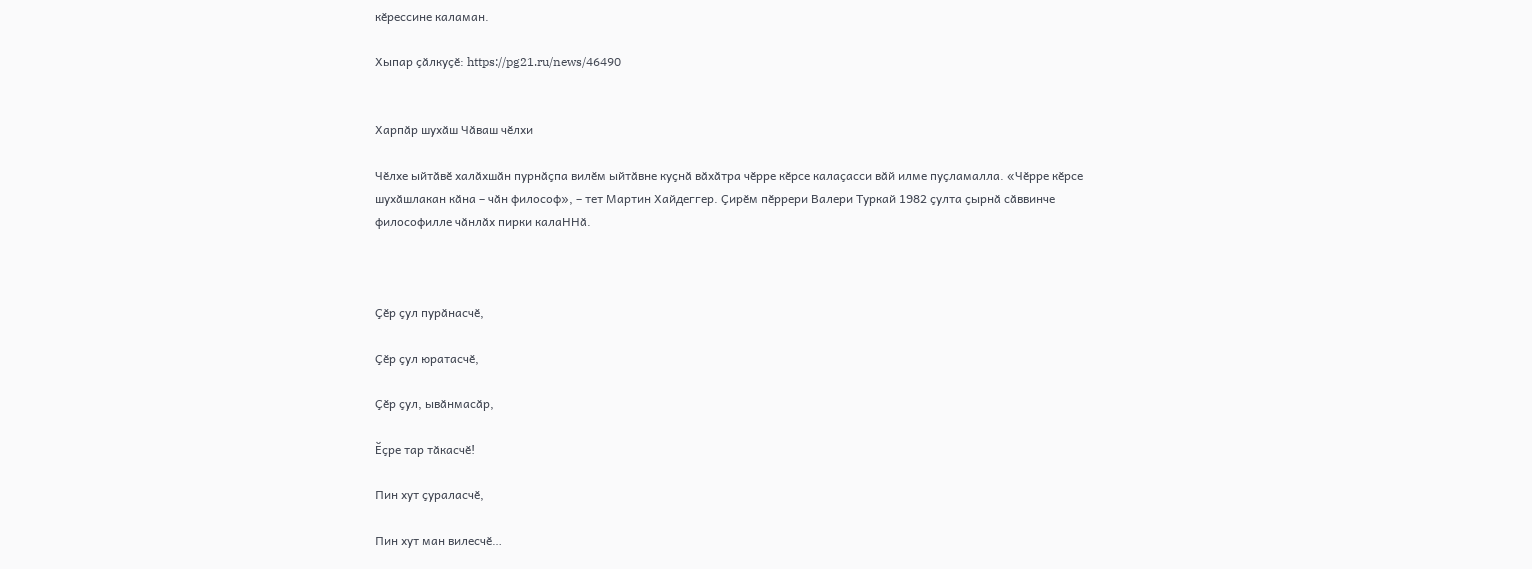кӗрессине каламан.

Хыпар ҫӑлкуҫӗ: https://pg21.ru/news/46490


Харпӑр шухӑш Чӑваш чӗлхи

Чӗлхе ыйтӑвӗ халӑхшӑн пурнӑҫпа вилӗм ыйтӑвне куҫнӑ вӑхӑтра чӗрре кӗрсе калаҫасси вӑй илме пуҫламалла. «Чӗрре кӗрсе шухӑшлакан кӑна – чӑн философ», – тет Мартин Хайдеггер. Ҫирӗм пӗррери Валери Туркай 1982 ҫулта ҫырнӑ сӑввинче философилле чӑнлӑх пирки калаННӑ.



Ҫӗр ҫул пурӑнасчӗ,

Ҫӗр ҫул юратасчӗ,

Ҫӗр ҫул, ывӑнмасӑр,

Ӗҫре тар тӑкасчӗ!

Пин хут ҫураласчӗ,

Пин хут ман вилесчӗ…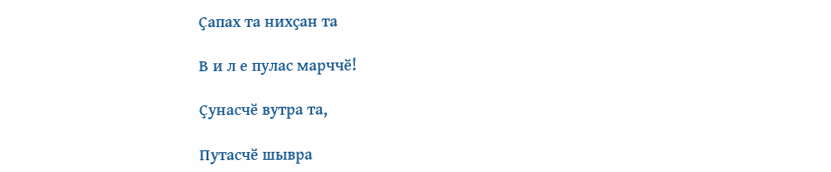Ҫапах та нихҫан та

В и л е пулас марччӗ!

Ҫунасчӗ вутра та,

Путасчӗ шывра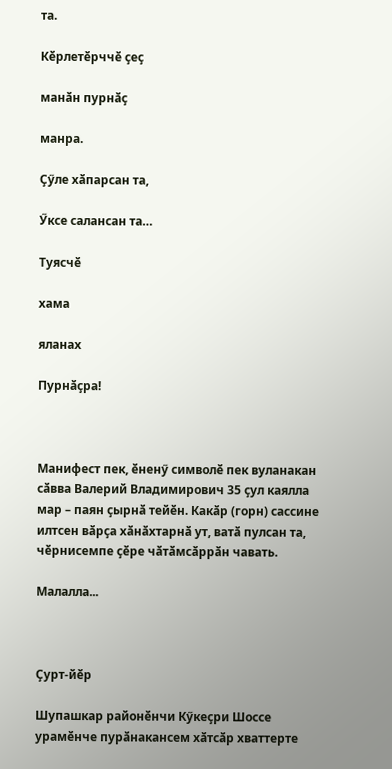та.

Кӗрлетӗрччӗ ҫеҫ

манӑн пурнӑҫ

манра.

Ҫӳле хӑпарсан та,

Ӳксе салансан та…

Туясчӗ

хама

яланах

Пурнӑҫра!



Манифест пек, ӗненӳ символӗ пек вуланакан сӑвва Валерий Владимирович 35 ҫул каялла мар – паян ҫырнӑ тейӗн. Какӑр (горн) сассине илтсен вӑрҫа хӑнӑхтарнӑ ут, ватӑ пулсан та, чӗрнисемпе ҫӗре чӑтӑмсӑррӑн чавать.

Малалла...



Ҫурт-йӗр

Шупашкар районӗнчи Кӳкеҫри Шоссе урамӗнче пурӑнакансем хӑтсӑр хваттерте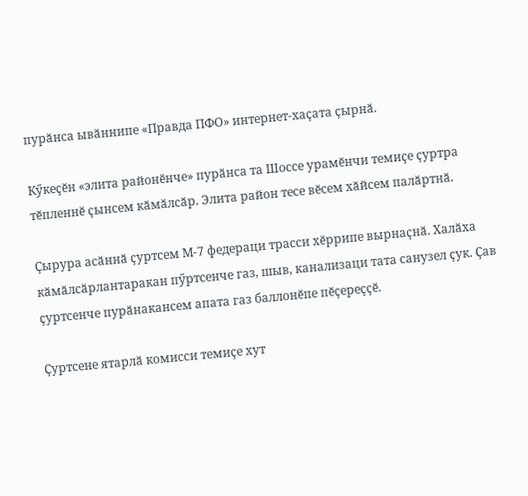пурӑнса ывӑннипе «Правда ПФО» интернет-хаҫата ҫырнӑ.

Кӳкеҫӗн «элита районӗнче» пурӑнса та Шоссе урамӗнчи темиҫе ҫуртра тӗпленнӗ ҫынсем кӑмӑлсӑр. Элита район тесе вӗсем хӑйсем палӑртнӑ.

Ҫырура асӑннӑ ҫуртсем М-7 федераци трасси хӗррипе вырнаҫнӑ. Халӑха кӑмӑлсӑрлантаракан пӳртсенче газ, шыв, канализаци тата санузел ҫук. Ҫав ҫуртсенче пурӑнакансем апата газ баллонӗпе пӗҫереҫҫӗ.

Ҫуртсене ятарлӑ комисси темиҫе хут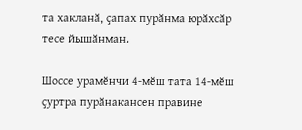та хакланӑ, ҫапах пурӑнма юрӑхсӑр тесе йышӑнман.

Шоссе урамӗнчи 4-мӗш тата 14-мӗш ҫуртра пурӑнакансен правине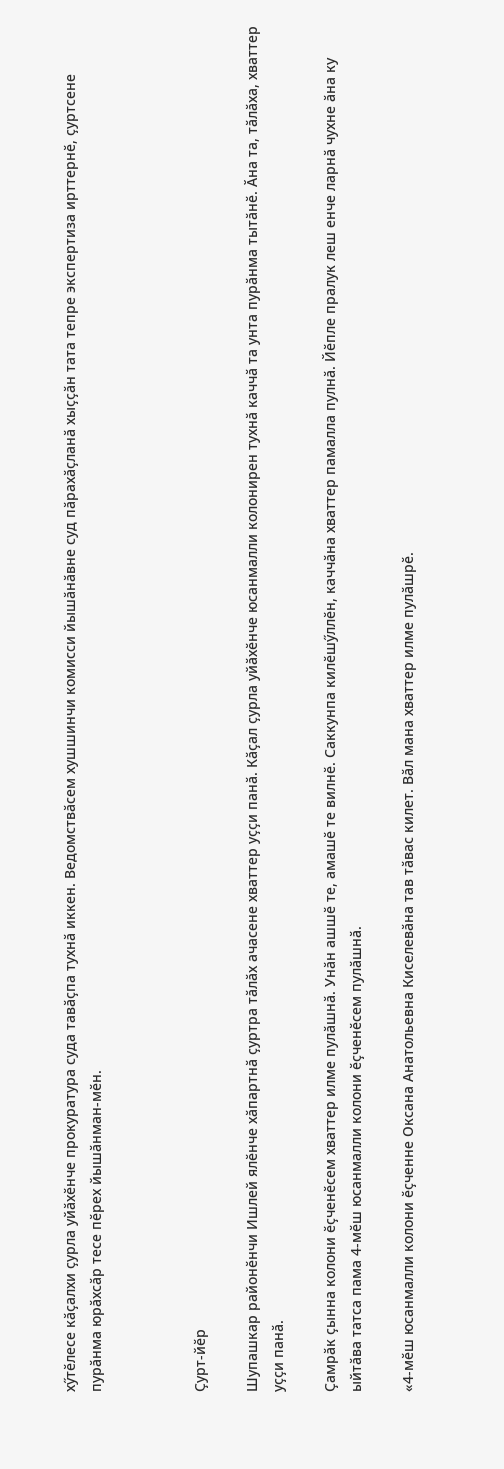хӳтӗлесе кӑҫалхи ҫурла уйӑхӗнче прокуратура суда тавӑҫпа тухнӑ иккен. Ведомствӑсем хушшинчи комисси йышӑнӑвне суд пӑрахӑҫланӑ хыҫҫӑн тата тепре экспертиза ирттернӗ, ҫуртсене пурӑнма юрӑхсӑр тесе пӗрех йышӑнман-мӗн.



Ҫурт-йӗр

Шупашкар районӗнчи Ишлей ялӗнче хӑпартнӑ ҫуртра тӑлӑх ачасене хваттер уҫҫи панӑ. Кӑҫал ҫурла уйӑхӗнче юсанмалли колонирен тухнӑ каччӑ та унта пурӑнма тытӑнӗ. Ӑна та, тӑлӑха, хваттер уҫҫи панӑ.

Ҫамрӑк ҫынна колони ӗҫченӗсем хваттер илме пулӑшнӑ. Унӑн ашшӗ те, амашӗ те вилнӗ. Саккунпа килӗшӳллӗн, каччӑна хваттер памалла пулнӑ. Йӗпле пралук леш енче ларнӑ чухне ӑна ку ыйтӑва татса пама 4-мӗш юсанмалли колони ӗҫченӗсем пулӑшнӑ.

«4-мӗш юсанмалли колони ӗҫченне Оксана Анатольевна Киселевӑна тав тӑвас килет. Вӑл мана хваттер илме пулӑшрӗ.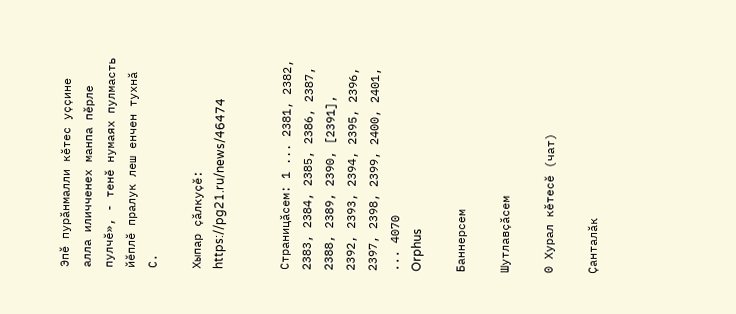Эпӗ пурӑнмалли кӗтес уҫҫине алла иличченех манпа пӗрле пулчӗ», - тенӗ нумаях пулмасть йӗплӗ пралук леш енчен тухнӑ С.

Хыпар ҫӑлкуҫӗ: https://pg21.ru/news/46474


Страницӑсем: 1 ... 2381, 2382, 2383, 2384, 2385, 2386, 2387, 2388, 2389, 2390, [2391], 2392, 2393, 2394, 2395, 2396, 2397, 2398, 2399, 2400, 2401, ... 4070
Orphus

Баннерсем

Шутлавҫӑсем

0 Хурал кӗтесӗ (чат)

Ҫанталӑк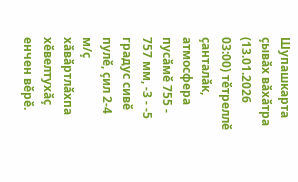Шупашкарта ҫывӑх вӑхӑтра (13.01.2026 03:00) тӗтреллӗ ҫанталӑк, атмосфера пусӑмӗ 755 - 757 мм, -3 - -5 градус сивӗ пулӗ, ҫил 2-4 м/ҫ хӑвӑртлӑхпа хӗвелтухӑҫ енчен вӗрӗ.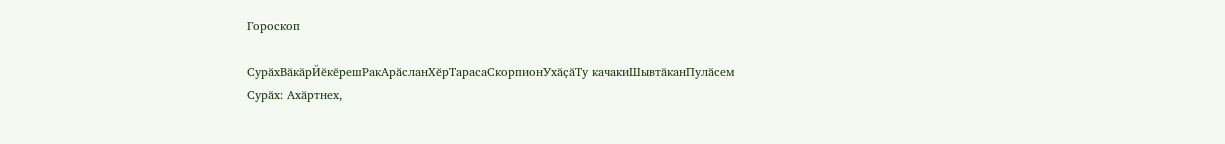Гороскоп

СурӑхВӑкӑрЙӗкӗрешРакАрӑсланХӗрТарасаСкорпионУхӑҫӑТу качакиШывтӑканПулӑсем
Сурӑх: Ахӑртнех,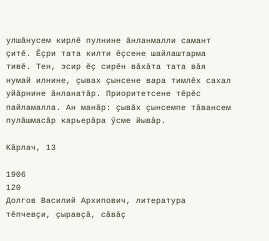улшӑнусем кирлӗ пулнине ӑнланмалли самант ҫитӗ. Ӗҫри тата килти ӗҫсене шайлаштарма тивӗ. Тен, эсир ӗҫ сирӗн вӑхӑта тата вӑя нумай илнине, ҫывах ҫынсене вара тимлӗх сахал уйӑрнине ӑнланатӑр. Приоритетсене тӗрӗс пайламалла. Ан манӑр: ҫывӑх ҫынсемпе тӑвансем пулӑшмасӑр карьерӑра ӳсме йывӑр.

Кӑрлач, 13

1906
120
Долгов Василий Архипович, литература тӗпчевҫи, ҫыравҫӑ, сӑвӑҫ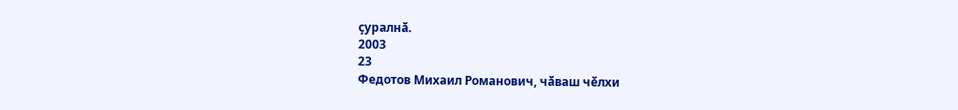ҫуралнӑ.
2003
23
Федотов Михаил Романович, чӑваш чӗлхи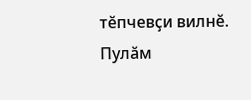тӗпчевҫи вилнӗ.
Пулӑм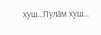хуш...Пулӑм хуш...